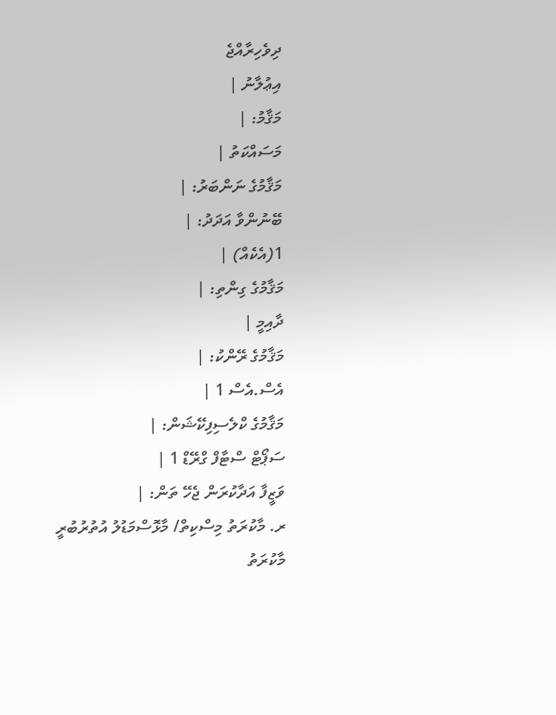ދިވެހިރާއްޖެ
އިޢުލާނު |
މަޤާމު: |
މަސައްކަތު |
މަޤާމުގެ ނަންބަރު: |
ބޭނުންވާ އަދަދު: |
1(އެކެއް) |
މަޤާމުގެ ގިންތި: |
ދާއިމީ |
މަޤާމުގެ ރޭންކު: |
އެސް.އެސް 1 |
މަޤާމުގެ ކްލެސިފިކޭޝަން: |
ސަޕޯޓް ސްޓާފް ގްރޭޑް 1 |
ވަޒީފާ އަދާކުރަން ޖެހޭ ތަން: |
ރ. މާކުރަތު މިސްކިތް/ މާޅޮސްމަޑުލު އުތުރުބުރީ މާކުރަތު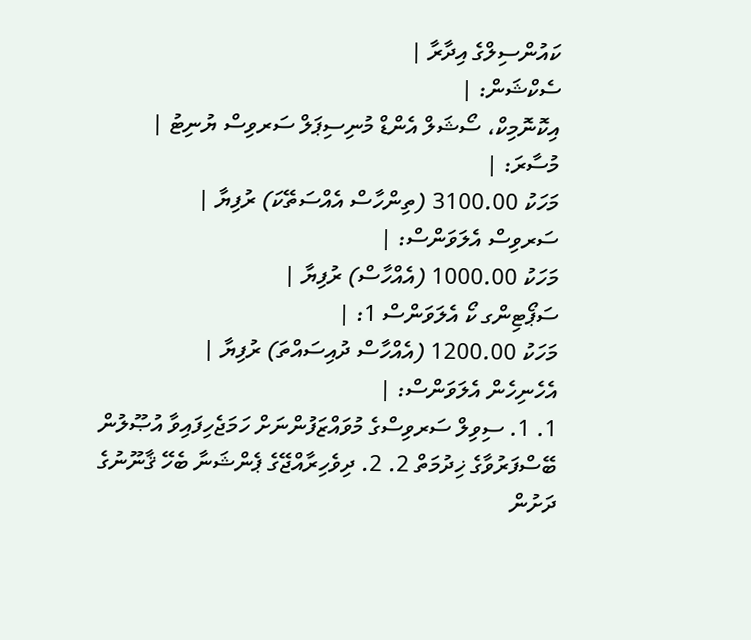ކައުންސިލްގެ އިދާރާ |
ސެކްޝަން: |
އިކޮނޮމިކް، ސޯޝަލް އެންޑް މުނިސިޕަލް ސަރވިސް ޔުނިޓު |
މުސާރަ: |
މަހަކު 3100.00 (ތިންހާސް އެއްސަތޭކަ) ރުފިޔާ |
ސަރވިސް އެލަވަންސް: |
މަހަކު 1000.00 (އެއްހާސް) ރުފިޔާ |
ސަޕޯޓިންގ ކޯ އެލަވަންސް 1: |
މަހަކު 1200.00 (އެއްހާސް ދުއިސައްތަ) ރުފިޔާ |
އެހެނިހެން އެލަވަންސް: |
1. 1. ސިވިލް ސަރވިސްގެ މުވައްޒަފުންނަށް ހަމަޖެހިފައިވާ އުޞޫލުން ބޭސްފަރުވާގެ ޚިދުމަތް 2. 2. ދިވެހިރާއްޖޭގެ ޕެންޝަނާ ބެހޭ ޤާނޫނުގެ ދަށުން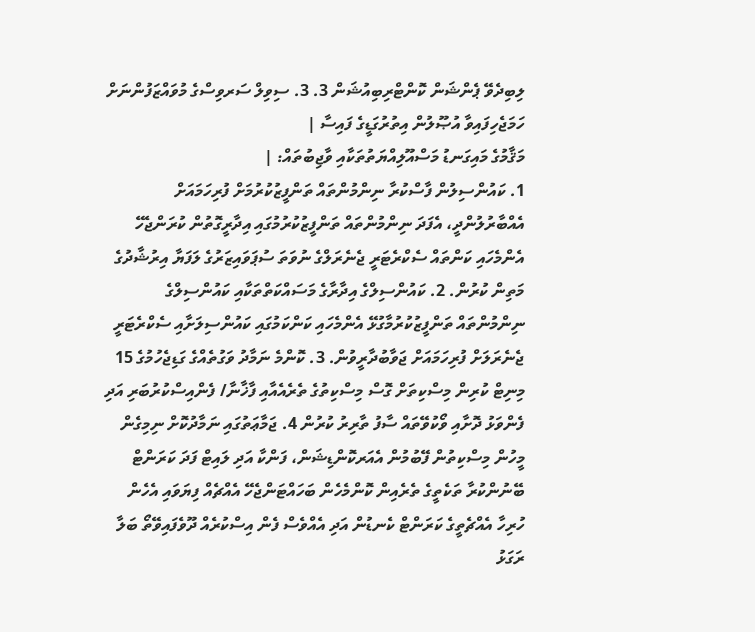ލިބިދެވޭ ޕެންޝަން ކޮންޓްރިބިއުޝަން 3. 3. ސިވިލް ސަރވިސްގެ މުވައްޒަފުންނަށް ހަމަޖެހިފައިވާ އުޞޫލުން އިތުރުގަޑީގެ ފައިސާ |
މަޤާމުގެ މައިގަނޑު މަސްއޫލިއްޔަތުތަކާއި ވާޖިބުތައް: |
1. ކައުންސިލުން ފާސްކުރާ ނިންމުންތައް ތަންފީޒުކުރުމަށް ފުރިހަމައަށް އެއްބާރުލުންދީ، އެފަދަ ނިންމުންތައް ތަންފީޒުކުރުމުގައި އިދާރީގޮތުން ކުރަންޖެހޭ އެންމެހައި ކަންތައް ސެކްރެޓަރީ ޖެނެރަލްގެ ނުވަތަ ސުޕަވައިޒަރުގެ ލަފަޔާ އިރުޝާދުގެ މަތިން ކުރުން. 2. ކައުންސިލްގެ އިދާރާގެ މަސައްކަތްތަކާއި ކައުންސިލްގެ ނިންމުންތައް ތަންފީޒުކުރުމާގުޅޭ އެންމެހައި ކަންކަމުގައި ކައުންސިލަށާއި ސެކްރެޓަރީ ޖެނެރަލަށް ފުރިހަމައަށް ޖަވާބުދާރީވުން. 3. ކޮންމެ ނަމާދު ވަގުތެއްގެ ގަޑިޖެހުމުގެ 15 މިނިޓް ކުރިން މިސްކިތަށް ގޮސް މިސްކިތުގެ ތެރެއެއާއި ފާޚާނާ/ ފެންއިސްކުރުބަރި އަދި ފެންވަޅު ދޮށާއި ވޯކުވޭތައް ސާފު ތާރިރު ކުރުން 4. ޖަމާޢަތުގައި ނަމާދުކޮށް ނިމިގެން މީހުން މިސްކިތުން ފޭބުމުން އެއަރކޮންޑިޝަން، ފަންކާ އަދި ލައިޓް ފަދަ ކަރަންޓް ބޭނުންކުރާ ތަކެތީގެ ތެރެއިން ކޮންމެހެން ބަހައްޓަންޖެހޭ އެއްޗެއް ފިޔަވައި އެހެން ހުރިހާ އެއްޗެތީގެ ކަރަންޓް ކެނޑުން އަދި އެއްވެސް ފެން އިސްކުރެއް ދޫވެފައިވޭތޯ ބަލާ ރަގަޅު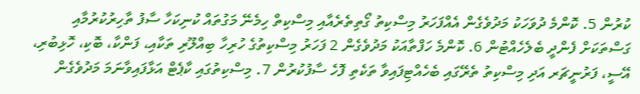ކުރުން 5. ކޮންމެ ދުވަހަކު މަދުވެގެން އެއްފަހަރު މިސްކިތު ގޯތިތެރެއާއި މިސްކިތް ހިމެނޭ މަގުތައް ކުނިކަހާ ސާފު ތާހިރުކުރުމާއި ގަސްތަކަށް ފެންދީ ބެލެހެއްޓުން 6. ކޮންމެ ހަފްތާއަކު މަދުވެގެން 2 ފަހަރު މިސްކިތުގެ ހުރިހާ ބިއްލޫރި ތަކާއި، ފަންކާ، ބޮކި، ހޮޅިބުރި، އޭސީ، ފަރުނީޗަރ އަދި މިސްކިތު ތެރޭގައި ބެހެއްޓިފައިވާ ތަކެތި ފޮހެ ސާފުކުރުން 7. މިސްކިތުގައި ކާޕެޓް އަޅާފައިވާނަމަ މަދުވެގެން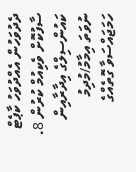ދެދުވަހުން އެއްދުވަހު ކާޕެޓް ސާފުކޮށް ވެކިއުމް ކުރުން 8. ކައުންސިލްގެ އިދާރާއިން ނުވަތަ އިމާމު/މުދިމު ހަމަޖައްސަވާ ގޮތެއްގެ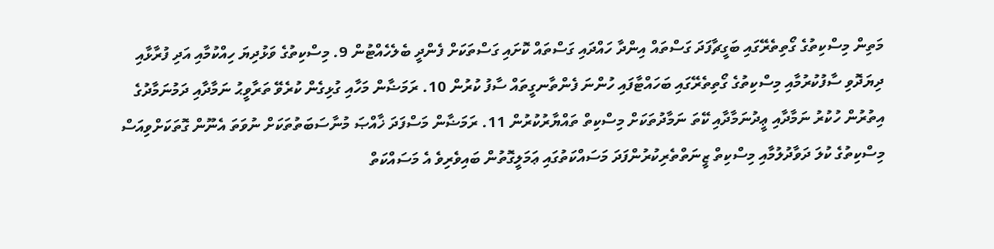މަތިން މިސްކިތުގެ ގޯތިތެރޭގައި ބަގީޗާފަދަ ގަސްތައް އިންދާ ހައްދައި ގަސްތައް ކޮށައި ގަސްތަކަށް ފެންދީ ބެލެހެއްޓުން 9. މިސްކިތުގެ ވަޅުދިޔަ ހިއްކުމާއި އަދި ފުރާޅާއި ދިޔަދޮވި ސާފުކުރުމާއި މިސްކިތުގެ ގޯތިތެރޭގައި ބަހައްޓާފައި ހުންނަ ފެންތާނގީތައް ސާފު ކުރުން 10. ރަމަޟާން މަހާއި ގުޅިގެން ކުރެވޭ ތަރާވީޙު ނަމާދާއި ދަމުނަމާދުގެ އިތުރުން ހުކުރު ނަމާދާއި ޢީދުނަމާދާއި ކޭތަ ނަމާދުތަކަށް މިސްކިތް ތައްޔާރުކުރުން 11. ރަމަޟާން މަސްފަދަ ޚާއްޞަ މުނާސަބަތުތަކަށް ނުވަތަ އެނޫން ގޮތަކަށްވިއަސް މިސްކިތުގެ ކުލަ ދަވާދުލުމާއި މިސްކިތް ޒީނަތްތެރިކުރުންފަދަ މަސައްކަތުގައި ޢަމަލީގޮތުން ބައިވެރިވެ އެ މަސައްކަތް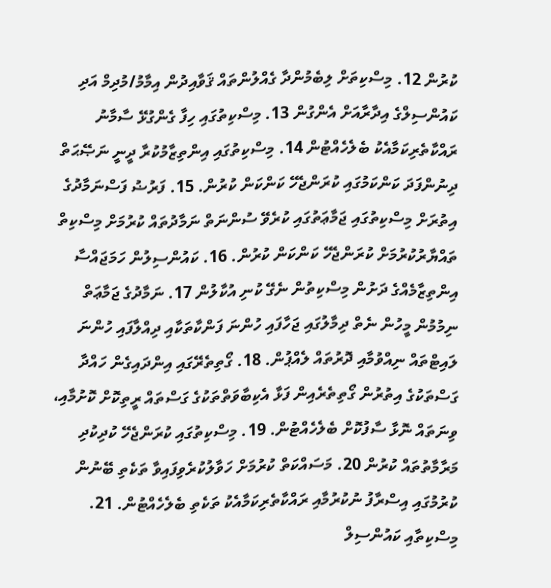ކުރުން 12. މިސްކިތަށް ލިބެމުންދާ ގެއްލުންތައް ޤަވާއިދުން އިމާމު/މުދިމް އަދި ކައުންސިލްގެ އިދާރާއަށް އެންގުން 13. މިސްކިތުގައި ހިފާ ގެންގުޅޭ ސާމާނު ރައްކާތެރިކަމާއެކު ބެލެހެއްޓުން 14. މިސްކިތުގައި އިންތިޒާމުކުރާ ދީނީ ނަޞޭޙަތް ދިނުންފަދަ ކަންކަމުގައި ކުރަންޖެހޭ ކަންކަން ކުރުން. 15. ފަރުޟު ފަސްނަމާދުގެ އިތުރަށް މިސްކިތުގައި ޖަމާޢަތުގައި ކުރެވޭ ސުންނަތް ނަމާދުތައް ކުރުމަށް މިސްކިތް ތައްޔާރުކުރުމަށް ކުރަންޖެހޭ ކަންކަން ކުރުން. 16. ކައުންސިލުން ހަމަޖައްސާ އިންތިޒާމެއްގެ ދަށުން މިސްކިތުން ނެގޭ ކުނި އުކާލުން 17. ނަމާދުގެ ޖަމާޢަތް ނިމުމުން މީހުން ނެތް ދިމާލުގައި ޖަހާފައި ހުންނަ ފަންކާތަކާއި ދިއްލާފައި ހުންނަ ލައިޓްތައް ނިއްވުމާއި ދޮރުތައް ލެއްޕުން. 18. ގޯތިތެރޭގައި އިންދައިގެން ހައްދާ ގަސްތަކުގެ އިތުރުން ގޯތިތެރެއިން ފަޅާ އެކިބާވަތްތަކުގެ ގަސްތައް ރީތިކޮށް ކޮށުމާއި، ވިނަތައް ނޮޅާ ސާފުކޮށް ބެލެހެއްޓުން. 19. މިސްކިތުގައި ކުރަންޖެހޭ ކުދިކުދި މަރާމާތުތައް ކުރުން 20. މަސައްކަތް ކުރުމަށް ހަވާލުކުރެވިފައިވާ ތަކެތި ބޭނުން ކުރުމުގައި އިސްރާފު ނުކުރުމާއި ރައްކާތެރިކަމާއެކު ތަކެތި ބެލެހެއްޓުން. 21. މިސްކިތާއި ކައުންސިލް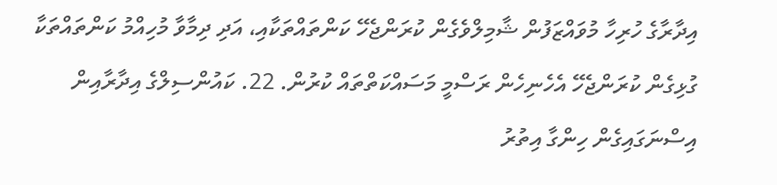އިދާރާގެ ހުރިހާ މުވައްޒަފުން ޝާމިލްވެގެން ކުރަންޖެހޭ ކަންތައްތަކާއި، އަދި ދިމާވާ މުހިއްމު ކަންތައްތަކާ ގުޅިގެން ކުރަންޖެހޭ އެހެނިހެން ރަސްމީ މަސައްކަތްތައް ކުރުން. 22. ކައުންސިލްގެ އިދާރާއިން އިސްނަގައިގެން ހިންގާ އިތުރު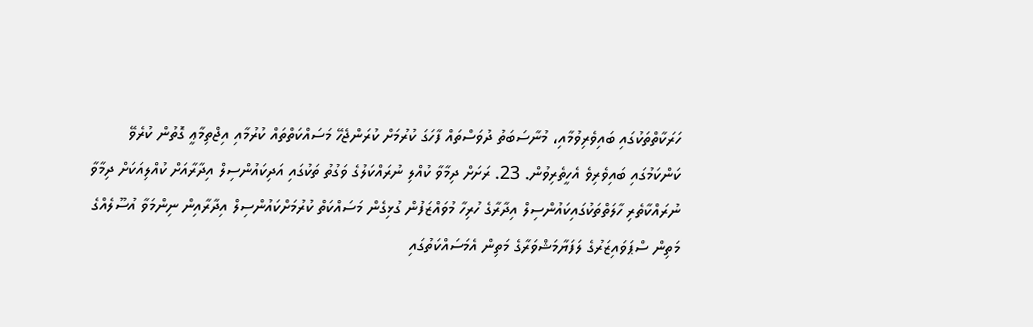ހަރަކާތްތަކުގައި ބައިވެރިވުމާއި، މުނާސަބަތު ދުވަސްތައް ފާހަގަ ކުރުމަށް ކުރަންޖެހޭ މަސައްކަތްތައް ކުރުމާއި އިޖްތިމާޢީ ގޮތުން ކުރެވޭ ކަންކަމުގައި ބައިވެރިވެ އެހީތެރިވުން. 23. ރަށަށް ދިމާވާ ކުއްލި ނުރައްކަލުގެ ވަގުތު ތަކުގައި އަދިކައުންސިލް އިދާރާއަށް ކުއްލިއަކަށް ދިމާވާ ނުރައްކާތެރި ހާލަތްތަކުގައިކައުންސިލް އިދާރާގެ ހުރިހާ މުވައްޒަފުން ގުޅިގެން މަސައްކަތް ކުރުމަށްކައުންސިލް އިދާރާއިން ނިންމަވާ އުސޫލެއްގެ މަތިން ސްޕަވައިޒަރުގެ ލަފަޔާމަޝްވަރާގެ މަތިން އެމަސައްކަތުގައި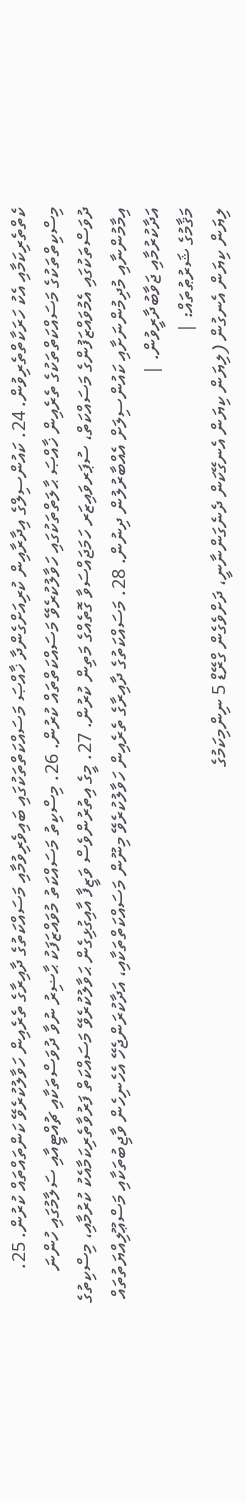ކެތްތެރިކަމާއި އެކު ހަރަކާތްތެރިވުން. 24. ކައުންސިލްގެ އިދާރާއިން ކުރިއަށްގެންދާ ޚާއްޞަ މަސައްކަތްތަކުގައި ބައިވެރިވުމާއި މަސައްކަތުގެ ދާއިރާގެ ތެރެއިން ހަވާލުކުރެވޭ ކަންތައްތައް ކުރުން. 25. މިސްކިތްތަކުގެ މަސައްކަތްތަކުގެ ތެރެއިން ޚާއްޞަ ޙާލަތްތަކުގައި ހަވާލުކުރެވޭ މަސައްކަތްތައް ކުރުން. 26. މިސްކިތު މަސައްކަތު މުވައްޒަފަކު ޙާޟިރު ނުވާ ދުވަސްތަކާއި ޗުއްޓީއާއި ސަލާމުގައި ހުންނަ ދުވަސްތަކުގައި އެމުވައްޒަފުންގެ މަސައްކަތް، ސުޕަރވައިޒަރ ހަމަޖައްސަވާ ގޮތެއްގެ މަތިން ކުރުން. 27. މީގެ އިތުރުންވެސް ވަޒީފާ އާއިގުޅިގެން ޙަވާލުކުރެވޭ މަސައްކަތް ފަރުވާތެރިކަމާއެކު ކުރުމާއި، މިސްކިތުގެ އިމާމުންނާއި މުދިމުންނަށާއި ކައުންސިލަށް އެއްބާރުލުން ދިނުން. 28. މަސައްކަތުގެ ދާއިރާގެ ތެރެއިން ހަވާލުކުރެވޭ މިނޫން މަސައްކަތްތަކާއި، އަދާކުރަންޖެހޭ އެހެނިހެން ވާޖިބުތަކާއި މަސްޢޫލިއްޔަތުތައް އަދާކުރުމާއި ޖަވާބުދާރީވުން. |
މަޤާމުގެ ޝަރުޠުތައް: |
ލިޔަން ކިޔަން އެނގުން (ލިޔަން ކިޔަން އެނގޭކަން ދެނެގަންނާނީ، ދަށްވެގެން ގްރޭޑް 5 ނިންމިކަމުގެ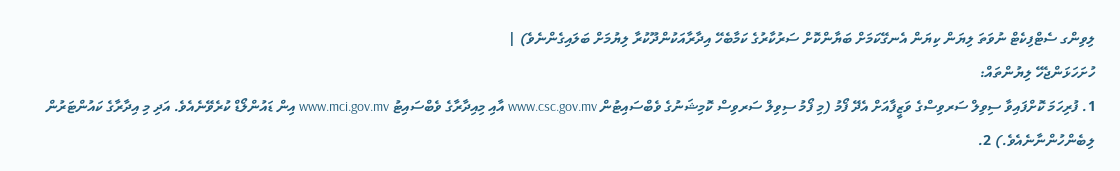ލިވިންގ ސެޓްފިކެޓް ނުވަތަ ލިޔަން ކިޔަން އެނގޭކަމަށް ބަޔާންކޮށް ސަރުކާރުގެ ކަމާބެހޭ އިދާރާއަކުންދޫކުރާ ލިޔުމަށް ބަލައިގެންނެވެ) |
ހުށަހަޅަންޖެހޭ ލިޔުންތައް:
1. ފުރިހަމަ ކޮށްފައިވާ ސިވިލް ސަރވިސްގެ ވަޒީފާއަށް އެދޭ ފޯމު (މި ފޯމު ސިވިލް ސަރވިސް ކޮމިޝަނުގެ ވެބްސައިޓުން www.csc.gov.mv އާއި މިއިދާރާގެ ވެބްސައިޓު www.mci.gov.mv އިން ޑައުންލޯޑް ކުރެވޭނެއެވެ. އަދި މި އިދާރާގެ ކައުންޓަރުން ލިބެންހުންނާނެއެވެ.) 2.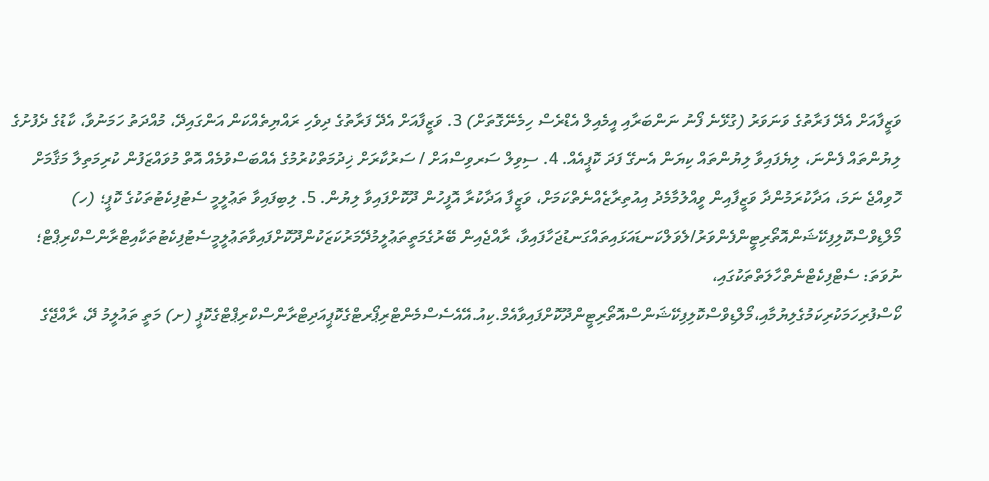ވަޒީފާއަށް އެދޭ ފަރާތުގެ ވަނަވަރު (ގުޅޭނެ ފޯނު ނަންބަރާއި އީމެއިލް އެޑްރެސް ހިމެނޭގޮތަށް) 3. ވަޒީފާއަށް އެދޭ ފަރާތުގެ ދިވެހި ރައްޔިތެއްކަން އަންގައިދޭ، މުއްދަތު ހަމަނުވާ، ކާޑުގެ ދެފުށުގެ ލިޔުންތައް ފެންނަ، ލިޔެފައިވާ ލިޔުންތައް ކިޔަން އެނގޭ ފަދަ ކޮޕީއެއް. 4. ސިވިލް ސަރވިސްއަށް / ސަރުކާރަށް ޚިދުމަތްކުރުމުގެ އެއްބަސްވުމެއް އޮތް މުވައްޒަފުން ކުރިމަތިލާ މަޤާމަށް ހޮވިއްޖެ ނަމަ، އަދާކުރަމުންދާ ވަޒީފާއިން ވީއްލުމާމެދު އިއުތިރާޒެއްނެތްކަމަށް، ވަޒީފާ އަދާކުރާ އޮފީހުން ދޫކޮށްފައިވާ ލިޔުން. 5. ލިބިފައިވާ ތަޢުލީމީ ސެޓުފިކެޓުތަކުގެ ކޮޕީ؛ (ހ) މޯލްޑިވްސްކޮލިފިކޭޝަންއޮތޯރިޓީންފެންވަރު/ލެވަލްކަނޑައަޅައިތައްގަނޑުޖަހާފައިވާ، ރާއްޖެއިން ބޭރުގެމަތީތަޢުލީމުދޭމަރުކަޒަކުންދޫކޮށްފައިވާތަޢުލީމީސެޓުފިކެޓުތަކާއިޓްރާންސްކްރިޕްޓް؛ ނުވަތަ: ސެޓްފިކެޓްނެތްހާލަތްތަކުގައި، ކޯސްފުރިހަމަކުރިކަމުގެލިޔުމާއި،މޯލްޑިވްސްކޮލިފިކޭޝަންސްއޮތޯރިޓީންދޫކޮށްފައިވާއެމް.ކިއު.އޭއެސެސްމެންޓްރިޕޯރޓްގެކޮޕީއަދިޓްރާންސްކްރިޕްޓްގެކޮޕީ (ށ) މަތީ ތައުލީމު ދޭ، ރާއްޖޭގެ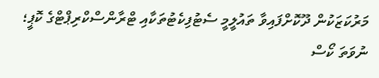މަރުކަޒަކުން ދޫކޮށްފައިވާ ތައުލީމީ ސެޓުފިކެޓުތަކާއި ޓްރާންސްކްރިޕްޓްގެ ކޮޕީ؛ ނުވަތަ ކޯސް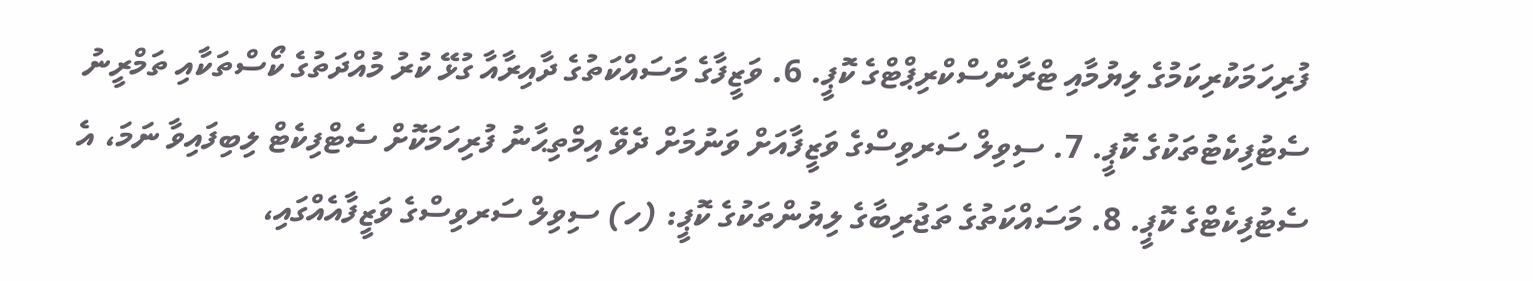ފުރިހަމަކުރިކަމުގެ ލިޔުމާއި ޓްރާންސްކްރިޕްޓްގެ ކޮޕީ. 6. ވަޒީފާގެ މަސައްކަތުގެ ދާއިރާއާ ގުޅޭ ކުރު މުއްދަތުގެ ކޯސްތަކާއި ތަމްރީނު ސެޓުފިކެޓުތަކުގެ ކޮޕީ. 7. ސިވިލް ސަރވިސްގެ ވަޒީފާއަށް ވަނުމަށް ދެވޭ އިމްތިޙާނު ފުރިހަމަކޮށް ސެޓްފިކެޓް ލިބިފައިވާ ނަމަ، އެ ސެޓުފިކެޓްގެ ކޮޕީ. 8. މަސައްކަތުގެ ތަޖުރިބާގެ ލިޔުންތަކުގެ ކޮޕީ: (ހ) ސިވިލް ސަރވިސްގެ ވަޒީފާއެއްގައި،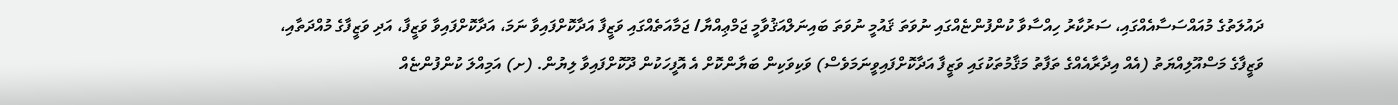ދައުލަތުގެ މުއައްސަސާއެއްގައި، ސަރުކާރު ހިއްސާވާ ކުންފުންޏެއްގައި ނުވަތަ ޤައުމީ ނުވަތަ ބައިނަލްއަޤުވާމީ ޖަމްޢިއްޔާ/ ޖަމާއަތެއްގައި ވަޒީފާ އަދާކޮށްފައިވާ ނަމަ، އަދާކޮށްފައިވާ ވަޒީފާ، އަދި ވަޒީފާގެ މުއްދަތާއި، ވަޒީފާގެ މަސްއޫލިއްޔަތު (އެއް އިދާރާއެއްގެ ތަފާތު މަޤާމުތަކުގައި ވަޒީފާ އަދާކޮށްފައިވީނަމަވެސް) ވަކިވަކިން ބަޔާންކޮށް އެ އޮފީހަކުން ދޫކޮށްފައިވާ ލިޔުން. (ށ) އަމިއްލަ ކުންފުންޏެއް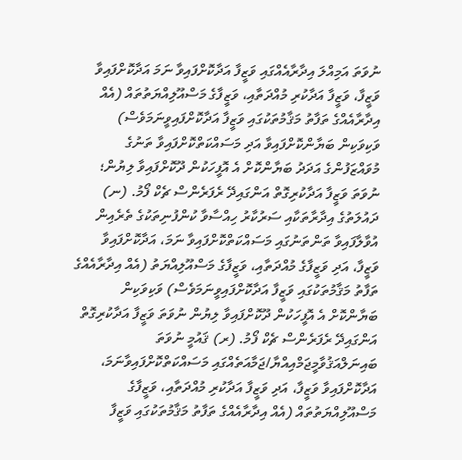ނުވަތަ އަމިއްލަ އިދާރާއެއްގައި ވަޒީފާ އަދާކޮށްފައިވާ ނަމަ އަދާކޮށްފައިވާ ވަޒީފާ، ވަޒީފާ އަދާކުރި މުއްދަތާއި، ވަޒީފާގެ މަސްއޫލިއްޔަތުތައް (އެއް އިދާރާއެއްގެ ތަފާތު މަޤާމުތަކުގައި ވަޒީފާ އަދާކޮށްފައިވީނަމަވެސް) ވަކިވަކިން ބަޔާންކޮށްފައިވާ އަދި މަސައްކަތްކޮށްފައިވާ ތަނުގެ މުވައްޒަފުންގެ އަދަދު ބަޔާންކޮށް އެ އޮފީހަކުން ދޫކޮށްފައިވާ ލިޔުން؛ ނުވަތަ ވަޒީފާ އަދާކުރިގޮތް އަންގައިދޭ ރެފަރެންސް ޗެކް ފޯމު. (ނ) ދައުލަތުގެ އިދާރާތަކާއި ސަރުކާރު ހިއްސާވާ ކުންފުނިތަކުގެ ތެރެއިން އުވާލާފައިވާ ތަންތަނުގައި މަސައްކަތްކޮށްފައިވާ ނަމަ، އަދާކޮށްފައިވާ ވަޒީފާ، އަދި ވަޒީފާގެ މުއްދަތާއި، ވަޒީފާގެ މަސްއޫލިއްޔަތު (އެއް އިދާރާއެއްގެ ތަފާތު މަޤާމުތަކުގައި ވަޒީފާ އަދާކޮށްފައިވީނަމަވެސް) ވަކިވަކިން ބަޔާންކޮށް އެ އޮފީހަކުން ދޫކޮށްފައިވާ ލިޔުން ނުވަތަ ވަޒީފާ އަދާކުރިގޮތް އަންގައިދޭ ރެފަރެންސް ޗެކް ފޯމު. (ރ) ޤައުމީ ނުވަތަ ބައިނަލްއަޤުވާމީޖަމްއިއްޔާ/ޖަމާއަތެއްގައި މަސައްކަތްކޮށްފައިވާނަމަ، އަދާކޮށްފައިވާ ވަޒީފާ، އަދި ވަޒީފާ އަދާކުރި މުއްދަތާއި، ވަޒީފާގެ މަސްއޫލިއްޔަތުތައް (އެއް އިދާރާއެއްގެ ތަފާތު މަޤާމުތަކުގައި ވަޒީފާ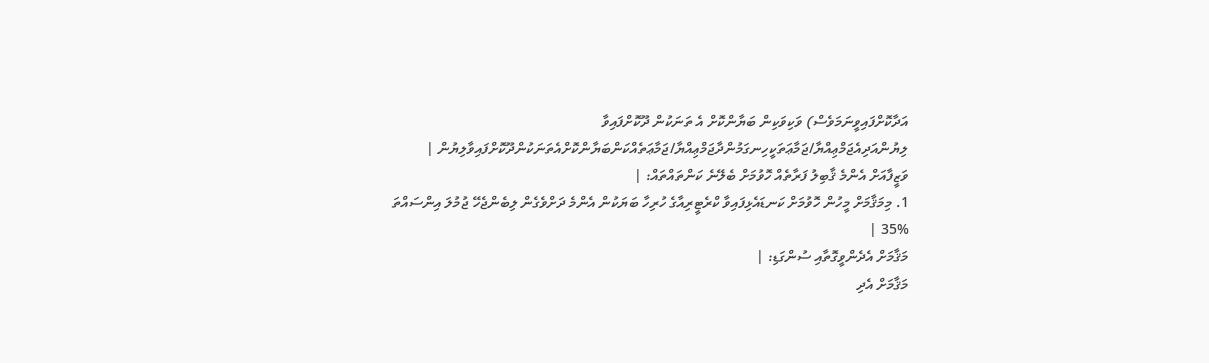އަދާކޮށްފައިވީނަމަވެސް) ވަކިވަކިން ބަޔާންކޮށް އެ ތަނަކުން ދޫކޮށްފައިވާ ލިޔުންއަދިއެޖަމްޢިއްޔާ/ޖަމާޢަތަކީހިނގަމުންދާޖަމްޢިއްޔާ/ޖަމާޢަތެއްކަންބަޔާންކޮށްއެތަނަކުންދޫކޮށްފައިވާލިޔުން |
ވަޒީފާއަށް އެންމެ ޤާބިލު ފަރާތެއް ހޮވުމަށް ބެލޭނެ ކަންތައްތައް: |
1. މިމަޤާމަށް މީހުން ހޮވުމަށް ކަނޑައެޅިފައިވާ ކްރެޓީރިއާގެ ހުރިހާ ބަޔަކުން އެންމެ ދަށްވެގެން ލިބެންޖެހޭ ޖުމުލަ އިންސައްތަ %35 |
މަޤާމަށް އެދެންވީގޮތާއި ސުންގަޑި: |
މަޤާމަށް އެދި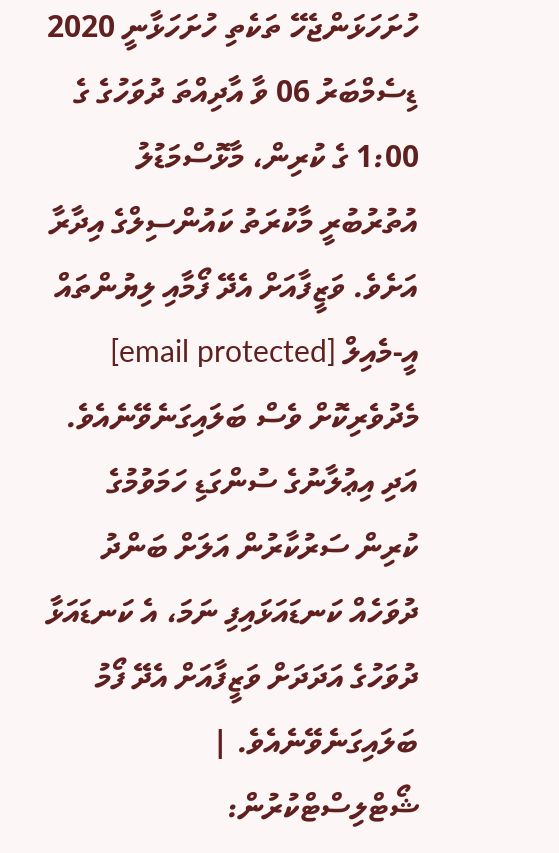ހުށަހަޅަންޖެހޭ ތަކެތި ހުށަހަޅާނީ 2020 ޑިސެމްބަރު 06 ވާ އާދިއްތަ ދުވަހުގެ ގެ 1:00 ގެ ކުރިން، މާޅޮސްމަޑުލު އުތުރުބުރީ މާކުރަތު ކައުންސިލްގެ އިދާރާ އަށެވެ. ވަޒީފާއަށް އެދޭ ފޯމާއި ލިޔުންތައް އީ-މެއިލް [email protected] މެދުވެރިކޮށް ވެސް ބަލައިގަނެވޭނެއެވެ. އަދި އިޢުލާނުގެ ސުންގަޑި ހަމަވުމުގެ ކުރިން ސަރުކާރުން އަލަށް ބަންދު ދުވަހެއް ކަނޑައަޅައިފި ނަމަ، އެ ކަނޑައަޅާ ދުވަހުގެ އަދަދަށް ވަޒީފާއަށް އެދޭ ފޯމު ބަލައިގަނެވޭނެއެވެ. |
ޝޯޓްލިސްޓްކުރުން: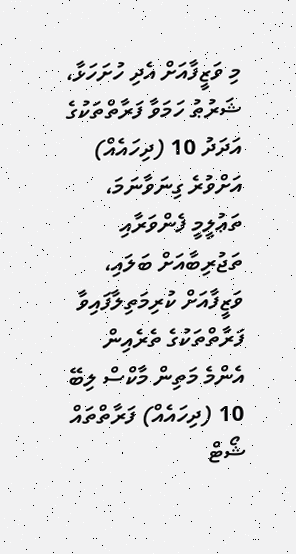މި ވަޒީފާއަށް އެދި ހުށަހަޅާ، ޝަރުޠު ހަމަވާ ފަރާތްތަކުގެ އަދަދު 10 (ދިހައެއް) އަށްވުރެ ގިނަވާނަމަ، ތަޢުލީމީ ފެންވަރާއި ތަޖުރިބާއަށް ބަލައި، ވަޒީފާއަށް ކުރިމަތިލާފައިވާ ފަރާތްތަކުގެ ތެރެއިން އެންމެ މަތިން މާކްސް ލިބޭ 10 (ދިހައެއް) ފަރާތްތައް ޝޯޓް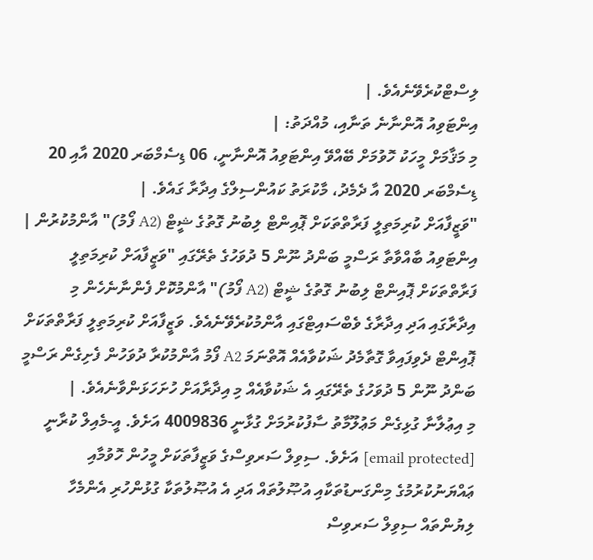ލިސްޓްކުރެވޭނެއެވެ. |
އިންޓަވިއު އޮންނާނެ ތަނާއި، މުއްދަތު: |
މި މަޤާމަށް މީހަކު ހޮވުމަށް ބޭއްވޭ އިންޓަވިއު އޮންނާނީ، 06 ޑިސެމްބަރ 2020 އާއި 20 ޑިސެމްބަރ 2020 އާ ދެމެދު، މާކުރަތު ކައުންސިލްގެ އިދާރާ ގައެވެ. |
"ވަޒީފާއަށް ކުރިމަތިލީ ފަރާތްތަކަށް ޕޮއިންޓް ލިބުނު ގޮތުގެ ޝީޓް (A2 ފޯމު)" އާންމުކުރުން |
އިންޓަވިއު ބާއްވާތާ ރަސްމީ ބަންދު ނޫން 5 ދުވަހުގެ ތެރޭގައި "ވަޒީފާއަށް ކުރިމަތިލީ ފަރާތްތަކަށް ޕޮއިންޓް ލިބުނު ގޮތުގެ ޝީޓް (A2 ފޯމު)" އާންމުކޮށް ފެންނާނެހެން މި އިދާރާގައި އަދި އިދާރާގެ ވެބްސައިޓްގައި އާންމުކުރެވޭނެއެވެ. ވަޒީފާއަށް ކުރިމަތިލީ ފަރާތްތަކަށް ޕޮއިންޓް ދެވިފައިވާ ގޮތާމެދު ޝަކުވާއެއް އޮތްނަމަ A2 ފޯމު އާންމުކުރާ ދުވަހުން ފެށިގެން ރަސްމީ ބަންދު ނޫން 5 ދުވަހުގެ ތެރޭގައި އެ ޝަކުވާއެއް މި އިދާރާއަށް ހުށަހަޅަންވާނެއެވެ. |
މި އިޢުލާނާ ގުޅިގެން މަޢުލޫމާތު ސާފުކުރުމަށް ގުޅާނީ 4009836 އަށެވެ. އީ-މެއިލް ކުރާނީ [email protected] އަށެވެ. ސިވިލް ސަރވިސްގެ ވަޒީފާތަކަށް މީހުން ހޮވުމާއި ޢައްޔަނުކުރުމުގެ މިންގަނޑުތަކާއި އުޞޫލުތައް އަދި އެ އުޞޫލުތަކާ ގުޅުންހުރި އެންމެހާ ލިޔުންތައް ސިވިލް ސަރވިސް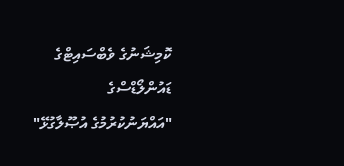ކޮމިޝަނުގެ ވެބްސައިޓްގެ ޑައުންލޯޑްސްގެ "އައްޔަނުކުރުމުގެ އުޞޫލާގުޅޭ"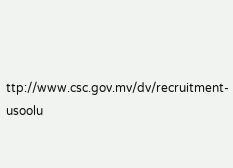ttp://www.csc.gov.mv/dv/recruitment-usoolu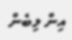އިން ލިބެން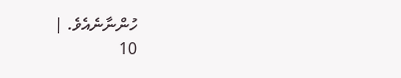ހުންނާނެއެވެ. |
10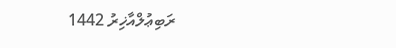ރަބިޢުލްއާޚިރު 1442